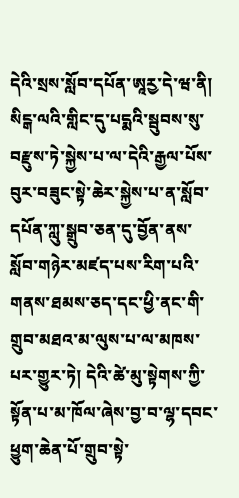དེའི་སྲས་སློབ་དཔོན་ཨཱརྱ་དེ་ཝ་ནི། སིངྒ་ལའི་གླིང་དུ་པདྨའི་སྦུབས་སུ་བརྫུས་ཏེ་སྐྱེས་པ་ལ་དེའི་རྒྱལ་པོས་བུར་བཟུང་སྟེ་ཆེར་སྐྱེས་པ་ན་སློབ་དཔོན་ཀླུ་སྒྲུབ་ཅན་དུ་བྱོན་ནས་སློབ་གཉེར་མཛད་པས་རིག་པའི་གནས་ཐམས་ཅད་དང་ཕྱི་ནང་གི་གྲུབ་མཐའ་མ་ལུས་པ་ལ་མཁས་པར་གྱུར་ཏེ། དེའི་ཚེ་མུ་སྟེགས་ཀྱི་སྟོན་པ་མ་ཁོལ་ཞེས་བྱ་བ་ལྷ་དབང་ཕྱུག་ཆེན་པོ་གྲུབ་སྟེ་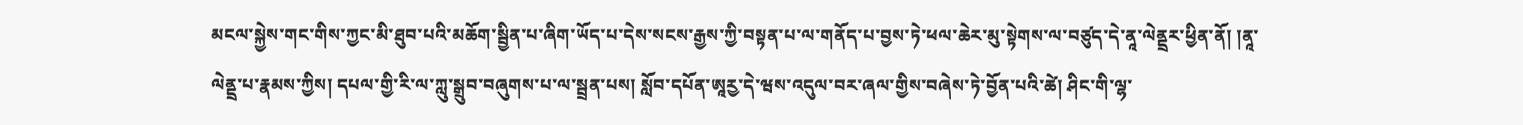མངལ་སྐྱེས་གང་གིས་ཀྱང་མི་ཐུབ་པའི་མཆོག་སྦྱིན་པ་ཞིག་ཡོད་པ་དེས་སངས་རྒྱས་ཀྱི་བསྟན་པ་ལ་གནོད་པ་བྱས་ཏེ་ཕལ་ཆེར་མུ་སྟེགས་ལ་བཙུད་དེ་ནཱ་ལེནྡྲར་ཕྱིན་ནོ། །ནཱ་ལེནྡྲ་པ་རྣམས་ཀྱིས། དཔལ་གྱི་རི་ལ་ཀླུ་སྒྲུབ་བཞུགས་པ་ལ་སྦྲན་པས། སློབ་དཔོན་ཨཱརྱ་དེ་ཝས་འདུལ་བར་ཞལ་གྱིས་བཞེས་ཏེ་བྱོན་པའི་ཚེ། ཤིང་གི་ལྷ་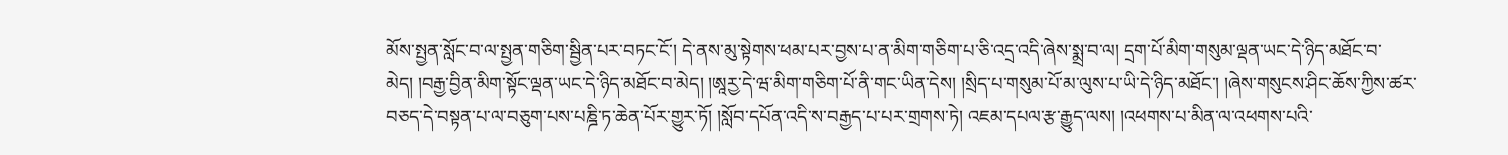མོས་སྤྱན་སློང་བ་ལ་སྤྱན་གཅིག་སྦྱིན་པར་བཏང་ངོ་། དེ་ནས་མུ་སྟེགས་ཕམ་པར་བྱས་པ་ན་མིག་གཅིག་པ་ཅི་འདྲ་འདི་ཞེས་སྨྲ་བ་ལ། དྲག་པོ་མིག་གསུམ་ལྡན་ཡང་དེ་ཉིད་མཐོང་བ་མེད། །བརྒྱ་བྱིན་མིག་སྟོང་ལྡན་ཡང་དེ་ཉིད་མཐོང་བ་མེད། །ཨཱརྱ་དེ་ཝ་མིག་གཅིག་པོ་ནི་གང་ཡིན་དེས། །སྲིད་པ་གསུམ་པོ་མ་ལུས་པ་ཡི་དེ་ཉིད་མཐོང་། །ཞེས་གསུངས་ཤིང་ཆོས་ཀྱིས་ཚར་བཅད་དེ་བསྟན་པ་ལ་བཅུག་པས་པཎྜི་ཏ་ཆེན་པོར་གྱུར་ཏོ། །སློབ་དཔོན་འདི་ས་བརྒྱད་པ་པར་གྲགས་ཏེ། འཇམ་དཔལ་རྩ་རྒྱུད་ལས། །འཕགས་པ་མིན་ལ་འཕགས་པའི་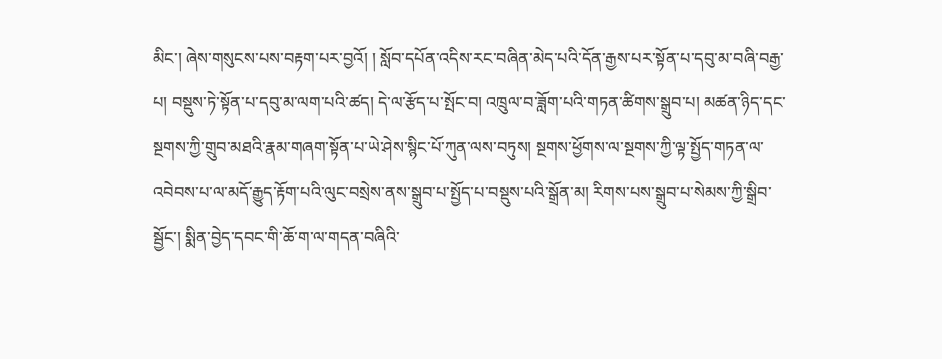མིང་། ཞེས་གསུངས་པས་བརྟག་པར་བྱའོ། ། སློབ་དཔོན་འདིས་རང་བཞིན་མེད་པའི་དོན་རྒྱས་པར་སྟོན་པ་དབུ་མ་བཞི་བརྒྱ་པ། བསྡུས་ཏེ་སྟོན་པ་དབུ་མ་ལག་པའི་ཚད། དེ་ལ་རྩོད་པ་སྤོང་བ། འཁྲུལ་བ་ཟློག་པའི་གཏན་ཚིགས་སྒྲུབ་པ། མཚན་ཉིད་དང་སྔགས་ཀྱི་གྲུབ་མཐའི་རྣམ་གཞག་སྟོན་པ་ཡེ་ཤེས་སྙིང་པོ་ཀུན་ལས་བཏུས། སྔགས་ཕྱོགས་ལ་སྔགས་ཀྱི་ལྟ་སྤྱོད་གཏན་ལ་འབེབས་པ་ལ་མདོ་རྒྱུད་རྟོག་པའི་ལུང་བསྲེས་ནས་སྒྲུབ་པ་སྤྱོད་པ་བསྡུས་པའི་སྒྲོན་མ། རིགས་པས་སྒྲུབ་པ་སེམས་ཀྱི་སྒྲིབ་སྦྱོང་། སྨིན་བྱེད་དབང་གི་ཆོ་ག་ལ་གདན་བཞིའི་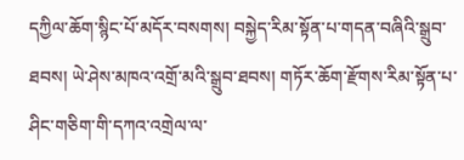དཀྱིལ་ཆོག་སྙིང་པོ་མདོར་བསགས། བསྐྱེད་རིམ་སྟོན་པ་གདན་བཞིའི་སྒྲུབ་ཐབས། ཡེ་ཤེས་མཁའ་འགྲོ་མའི་སྒྲུབ་ཐབས། གཏོར་ཆོག་རྫོགས་རིམ་སྟོན་པ་ཤིང་གཅིག་གི་དཀའ་འགྲེལ་ལ་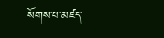སོགས་པ་མཛད་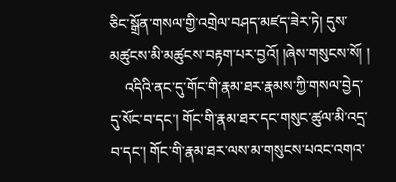ཅིང་སྒྲོན་གསལ་གྱི་འགྲེལ་བཤད་མཛད་ཟེར་ཏེ། དུས་མཚུངས་མི་མཚུངས་བརྟག་པར་བྱའོ། །ཞེས་གསུངས་སོ། །
    འདིའི་ནང་དུ་གོང་གི་རྣམ་ཐར་རྣམས་ཀྱི་གསལ་བྱེད་དུ་སོང་བ་དང་། གོང་གི་རྣམ་ཐར་དང་གསུང་ཚུལ་མི་འདྲ་བ་དང་། གོང་གི་རྣམ་ཐར་ལས་མ་གསུངས་པའང་འགའ་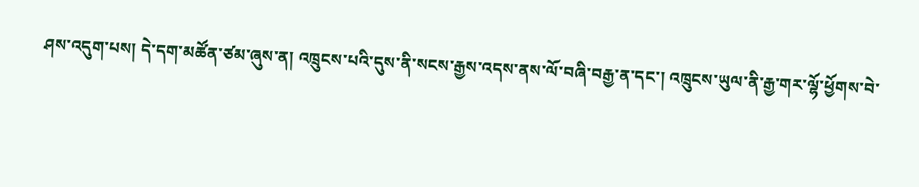ཤས་འདུག་པས། དེ་དག་མཚོན་ཙམ་ཞུས་ན། འཁྲུངས་པའི་དུས་ནི་སངས་རྒྱས་འདས་ནས་ལོ་བཞི་བརྒྱ་ན་དང་། འཁྲུངས་ཡུལ་ནི་རྒྱ་གར་ལྷོ་ཕྱོགས་བེ་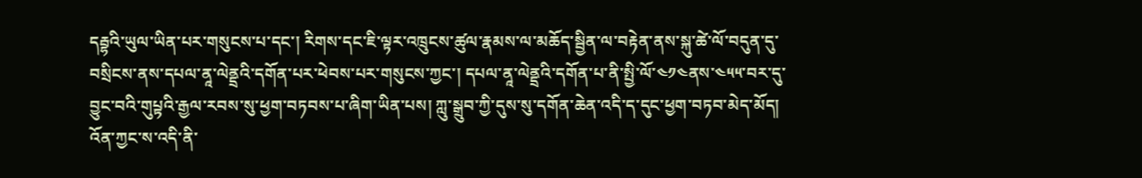དརྦྷའི་ཡུལ་ཡིན་པར་གསུངས་པ་དང་། རིགས་དང་ཇི་ལྟར་འཁྲུངས་ཚུལ་རྣམས་ལ་མཆོད་སྦྱིན་ལ་བརྟེན་ནས་སྐུ་ཚེ་ལོ་བདུན་དུ་བསྲིངས་ནས་དཔལ་ནཱ་ལེནྡྲའི་དགོན་པར་ཕེབས་པར་གསུངས་ཀྱང་། དཔལ་ནཱ་ལེནྡྲའི་དགོན་པ་ནི་སྤྱི་ལོ་༤༡༤ནས་༤༥༥་བར་དུ་བྱུང་བའི་གུཔྟའི་རྒྱལ་རབས་སུ་ཕྱག་བཏབས་པ་ཞིག་ཡིན་པས། ཀླུ་སྒྲུབ་ཀྱི་དུས་སུ་དགོན་ཆེན་འདི་ད་དུང་ཕྱག་བཏབ་མེད་མོད། འོན་ཀྱང་ས་འདི་ནི་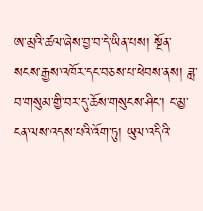ཨ་མྲའི་ཚལ་ཞེས་བྱ་བ་དེ་ཡིན་པས། སྔོན་སངས་རྒྱས་འཁོར་དང་བཅས་པ་ཕེབས་ནས། ཟླ་བ་གསུམ་གྱི་བར་དུ་ཆོས་གསུངས་ཤིང་། ང་མྱ་ངན་ལས་འདས་པའི་འོག་ཏུ། ཡུལ་འདིའི་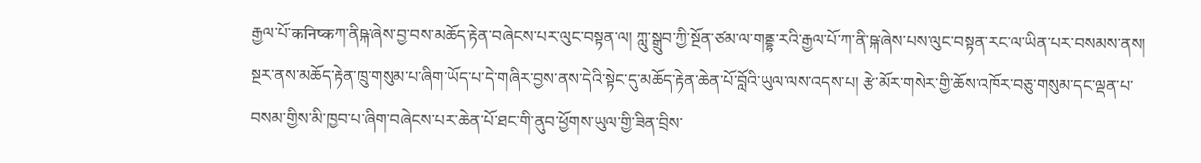རྒྱལ་པོ་कनिष्कཀ་ནིཥྐ་ཞེས་བྱ་བས་མཆོད་རྟེན་བཞེངས་པར་ལུང་བསྟན་ལ། ཀླུ་སྒྲུབ་ཀྱི་སྔོན་ཙམ་ལ་གནྡྷ་རའི་རྒྱལ་པོ་ཀ་ནི་ཥྐ་ཞེས་པས་ལུང་བསྟན་རང་ལ་ཡིན་པར་བསམས་ནས། སྔར་ནས་མཆོད་རྟེན་ཁྲུ་གསུམ་པ་ཞིག་ཡོད་པ་དེ་གཞིར་བྱས་ནས་དེའི་སྟེང་དུ་མཆོད་རྟེན་ཆེན་པོ་བློའི་ཡུལ་ལས་འདས་པ། རྩེ་མོར་གསེར་གྱི་ཆོས་འཁོར་བཅུ་གསུམ་དང་ལྡན་པ་བསམ་གྱིས་མི་ཁྱབ་པ་ཞིག་བཞེངས་པར་ཆེན་པོ་ཐང་གི་ནུབ་ཕྱོགས་ཡུལ་གྱི་ཟིན་བྲིས་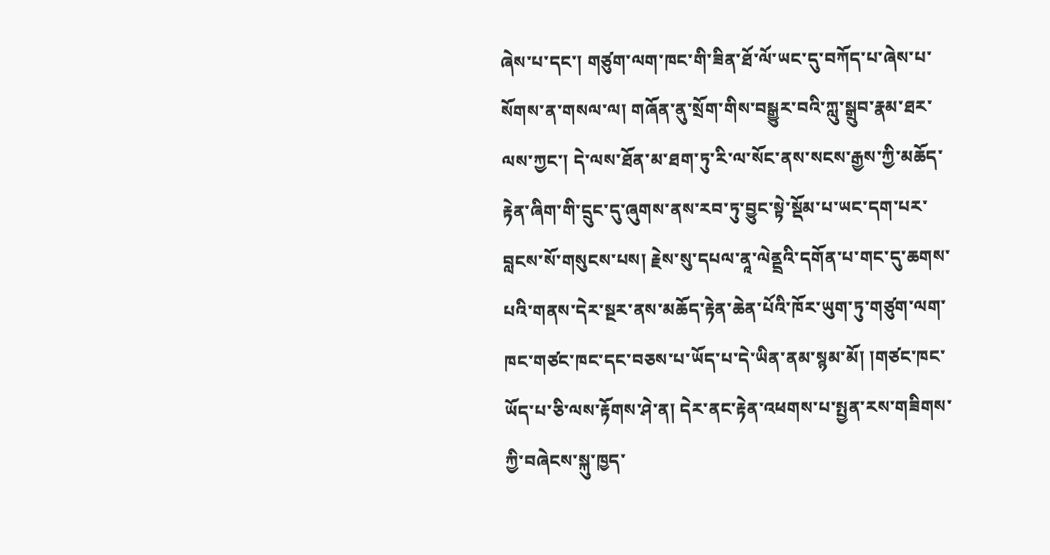ཞེས་པ་དང་། གཙུག་ལག་ཁང་གི་ཟིན་ཐོ་ལོ་ཡང་དུ་བཀོད་པ་ཞེས་པ་སོགས་ན་གསལ་ལ། གཞོན་ནུ་སྲོག་གིས་བསྒྱུར་བའི་ཀླུ་སྒྲུབ་རྣམ་ཐར་ལས་ཀྱང་། དེ་ལས་ཐོན་མ་ཐག་ཏུ་རི་ལ་སོང་ནས་སངས་རྒྱས་ཀྱི་མཆོད་རྟེན་ཞིག་གི་དྲུང་དུ་ཞུགས་ནས་རབ་ཏུ་བྱུང་སྟེ་སྡོམ་པ་ཡང་དག་པར་བླངས་སོ་གསུངས་པས། རྗེས་སུ་དཔལ་ནཱ་ལེནྡྲའི་དགོན་པ་གང་དུ་ཆགས་པའི་གནས་དེར་སྔར་ནས་མཆོད་རྟེན་ཆེན་པོའི་ཁོར་ཡུག་ཏུ་གཙུག་ལག་ཁང་གཙང་ཁང་དང་བཅས་པ་ཡོད་པ་དེ་ཡིན་ནམ་སྙམ་མོ། །གཙང་ཁང་ཡོད་པ་ཅི་ལས་རྟོགས་ཤེ་ན། དེར་ནང་རྟེན་འཕགས་པ་སྤྱན་རས་གཟིགས་ཀྱི་བཞེངས་སྐུ་ཁྱད་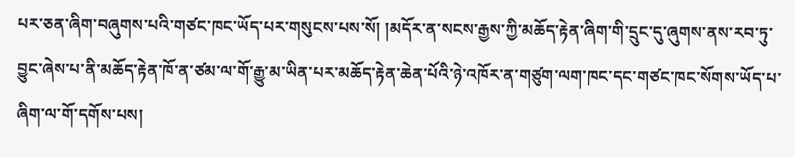པར་ཅན་ཞིག་བཞུགས་པའི་གཙང་ཁང་ཡོད་པར་གསུངས་པས་སོ། །མདོར་ན་སངས་རྒྱས་ཀྱི་མཆོད་རྟེན་ཞིག་གི་དྲུང་དུ་ཞུགས་ནས་རབ་ཏུ་བྱུང་ཞེས་པ་ནི་མཆོད་རྟེན་ཁོ་ན་ཙམ་ལ་གོ་རྒྱུ་མ་ཡིན་པར་མཆོད་རྟེན་ཆེན་པོའི་ཉེ་འཁོར་ན་གཙུག་ལག་ཁང་དང་གཙང་ཁང་སོགས་ཡོད་པ་ཞིག་ལ་གོ་དགོས་པས།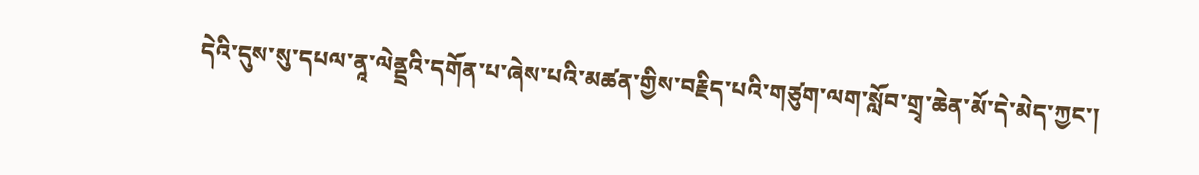དེའི་དུས་སུ་དཔལ་ནཱ་ལེནྡྲའི་དགོན་པ་ཞེས་པའི་མཚན་གྱིས་བརྗིད་པའི་གཙུག་ལག་སློབ་གྲྭ་ཆེན་མོ་དེ་མེད་ཀྱང་།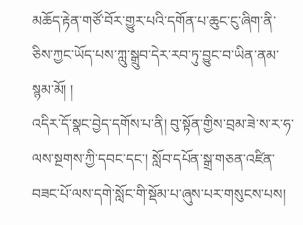མཆོད་རྟེན་གཙོ་བོར་གྱུར་པའི་དགོན་པ་ཆུང་ངུ་ཞིག་ནི་ཅིས་ཀྱང་ཡོད་པས་ཀླུ་སྒྲུབ་དེར་རབ་ཏུ་བྱུང་བ་ཡིན་ནམ་སྙམ་མོ། །
འདིར་དོ་སྣང་བྱེད་དགོས་པ་ནི། བུ་སྟོན་གྱིས་བྲམ་ཟེ་ས་ར་ཧ་ལས་སྔགས་ཀྱི་དབང་དང་། སློབ་དཔོན་སྒྲ་གཅན་འཛིན་བཟང་པོ་ལས་དགེ་སློང་གི་སྡོམ་པ་ཞུས་པར་གསུངས་པས།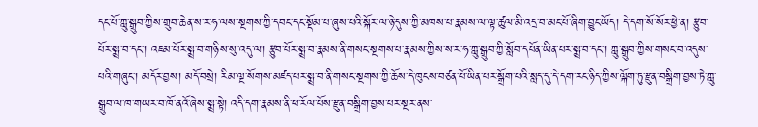དང་པོ་ཀླུ་སྒྲུབ་ཀྱིས་གྲུབ་ཆེན་ས་ར་ཧ་ལས་སྔགས་ཀྱི་དབང་དང་སྡོམ་པ་ཞུས་པའི་སྐོར་ལ་ཉེ་དུས་ཀྱི་མཁས་པ་རྣམས་ལ་ལྟ་ཚུལ་མི་འདྲ་བ་མང་པོ་ཞིག་བྱུང་ཡོད། དེ་དག་སོ་སོར་ཕྱེ་ན། རྩུབ་པོར་སྨྲ་བ་དང་། འཇམ་པོར་སྨྲ་བ་གཉིས་སུ་འདུ་ལ། རྩུབ་པོར་སྨྲ་བ་རྣམས་ནི་གསང་སྔགས་པ་རྣམས་ཀྱིས་ས་ར་ཧ་ཀླུ་སྒྲུབ་ཀྱི་སློབ་དཔོན་ཡིན་པར་སྨྲ་བ་དང་། ཀླུ་སྒྲུབ་ཀྱིས་གསང་བ་འདུས་པའི་གཞུང་། མདོར་བྱས། མདོ་བསྲེ། རིམ་ལྔ་སོགས་མཛད་པར་སྨྲ་བ་ནི་གསང་སྔགས་ཀྱི་ཆོས་དེ་ཁུངས་བཙན་པོ་ཡིན་པར་སྒྲོག་པའི་སླད་དུ་དེ་དག་རང་ཉིད་ཀྱིས་ལྐོག་ཏུ་རྫུན་བསྒྲིག་བྱས་ཏེ་ཀླུ་སྒྲུབ་ལ་ཁ་གཡར་བ་ཁོ་ནའོ་ཞེས་སྨྲ་སྟེ། འདི་དག་རྣམས་ནི་ཕ་རོལ་པོས་རྫུན་བསྒྲིག་བྱས་པར་སྔར་ནས་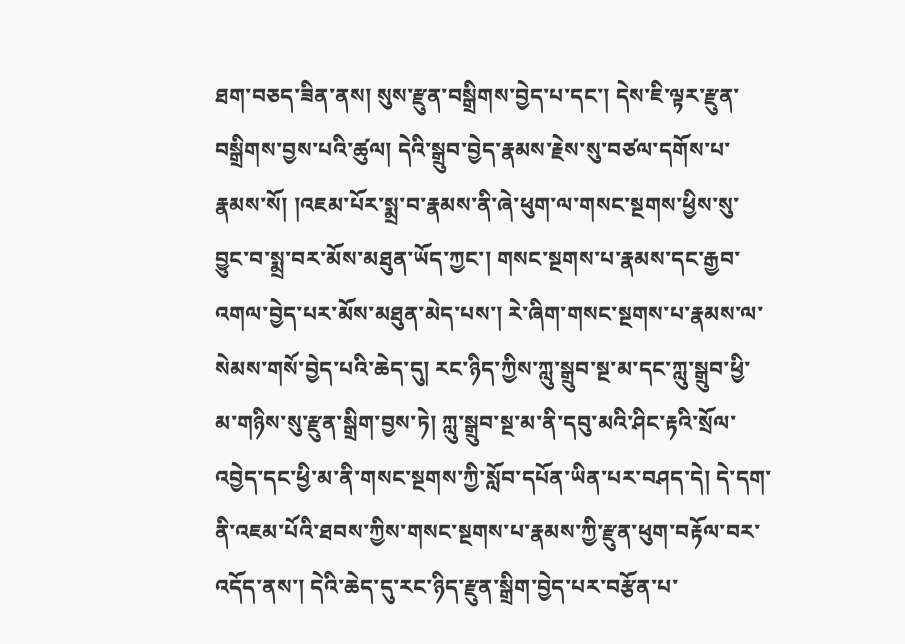ཐག་བཅད་ཟིན་ནས། སུས་རྫུན་བསྒྲིགས་བྱེད་པ་དང་། དེས་ཇི་ལྟར་རྫུན་བསྒྲིགས་བྱས་པའི་ཚུལ། དེའི་སྒྲུབ་བྱེད་རྣམས་རྗེས་སུ་བཙལ་དགོས་པ་རྣམས་སོ། །འཇམ་པོར་སྨྲ་བ་རྣམས་ནི་ཞེ་ཕུག་ལ་གསང་སྔགས་ཕྱིས་སུ་བྱུང་བ་སྨྲ་བར་མོས་མཐུན་ཡོད་ཀྱང་། གསང་སྔགས་པ་རྣམས་དང་རྒྱབ་འགལ་བྱེད་པར་མོས་མཐུན་མེད་པས་། རེ་ཞིག་གསང་སྔགས་པ་རྣམས་ལ་སེམས་གསོ་བྱེད་པའི་ཆེད་དུ། རང་ཉིད་ཀྱིས་ཀླུ་སྒྲུབ་སྔ་མ་དང་ཀླུ་སྒྲུབ་ཕྱི་མ་གཉིས་སུ་རྫུན་སྒྲིག་བྱས་ཏེ། ཀླུ་སྒྲུབ་སྔ་མ་ནི་དབུ་མའི་ཤིང་རྟའི་སྲོལ་འབྱེད་དང་ཕྱི་མ་ནི་གསང་སྔགས་ཀྱི་སློབ་དཔོན་ཡིན་པར་བཤད་དེ། དེ་དག་ནི་འཇམ་པོའི་ཐབས་ཀྱིས་གསང་སྔགས་པ་རྣམས་ཀྱི་རྫུན་ཕུག་བརྟོལ་བར་འདོད་ནས་། དེའི་ཆེད་དུ་རང་ཉིད་རྫུན་སྒྲིག་བྱེད་པར་བརྩོན་པ་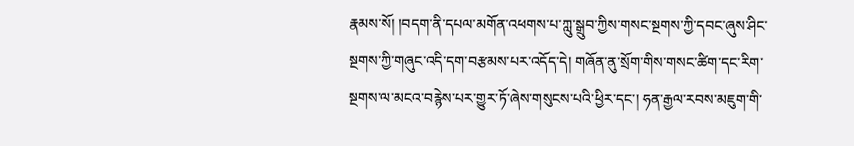རྣམས་སོ། །བདག་ནི་དཔལ་མགོན་འཕགས་པ་ཀླུ་སྒྲུབ་ཀྱིས་གསང་སྔགས་ཀྱི་དབང་ཞུས་ཤིང་སྔགས་ཀྱི་གཞུང་འདི་དག་བརྩམས་པར་འདོད་དེ། གཞོན་ནུ་སྲོག་གིས་གསང་ཚིག་དང་རིག་སྔགས་ལ་མངའ་བརྙེས་པར་གྱུར་ཏོ་ཞེས་གསུངས་པའི་ཕྱིར་དང་། ཧན་རྒྱལ་རབས་མཇུག་གི་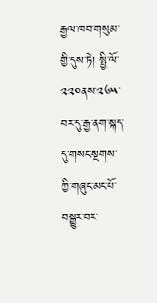རྒྱལ་ཁབ་གསུམ་གྱི་དུས་ཏེ། སྤྱི་ལོ་༢༢༠ནས་༢༦༥་བར་དུ་རྒྱ་ནག་སྐད་དུ་གསང་སྔགས་ཀྱི་གཞུང་མང་པོ་བསྒྱུར་བར་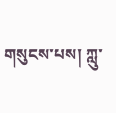གསུངས་པས། ཀླུ་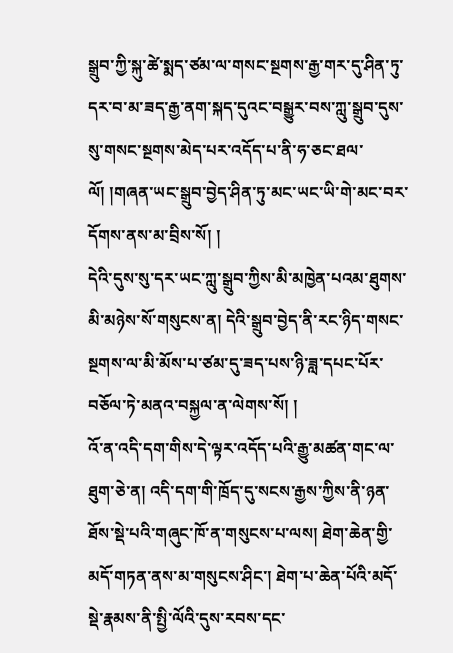སྒྲུབ་ཀྱི་སྐུ་ཚེ་སྨད་ཙམ་ལ་གསང་སྔགས་རྒྱ་གར་དུ་ཤིན་ཏུ་དར་བ་མ་ཟད་རྒྱ་ནག་སྐད་དུའང་བསྒྱུར་བས་ཀླུ་སྒྲུབ་དུས་སུ་གསང་སྔགས་མེད་པར་འདོད་པ་ནི་ཧ་ཅང་ཐལ་ལོ། །གཞན་ཡང་སྒྲུབ་བྱེད་ཤིན་ཏུ་མང་ཡང་ཡི་གེ་མང་བར་དོགས་ནས་མ་བྲིས་སོ། །
དེའི་དུས་སུ་དར་ཡང་ཀླུ་སྒྲུབ་ཀྱིས་མི་མཁྱེན་པའམ་ཐུགས་མི་མཉེས་སོ་གསུངས་ན། དེའི་སྒྲུབ་བྱེད་ནི་རང་ཉིད་གསང་སྔགས་ལ་མི་མོས་པ་ཙམ་དུ་ཟད་པས་ཉི་ཟླ་དཔང་པོར་བཅོལ་ཏེ་མནའ་བསྐྱལ་ན་ལེགས་སོ། །
འོ་ན་འདི་དག་གིས་དེ་ལྟར་འདོད་པའི་རྒྱུ་མཚན་གང་ལ་ཐུག་ཅེ་ན། འདི་དག་གི་ཁྲོད་དུ་སངས་རྒྱས་ཀྱིས་ནི་ཉན་ཐོས་སྡེ་པའི་གཞུང་ཁོ་ན་གསུངས་པ་ལས། ཐེག་ཆེན་གྱི་མདོ་གཏན་ནས་མ་གསུངས་ཤིང་། ཐེག་པ་ཆེན་པོའི་མདོ་སྡེ་རྣམས་ནི་སྤྱི་ལོའི་དུས་རབས་དང་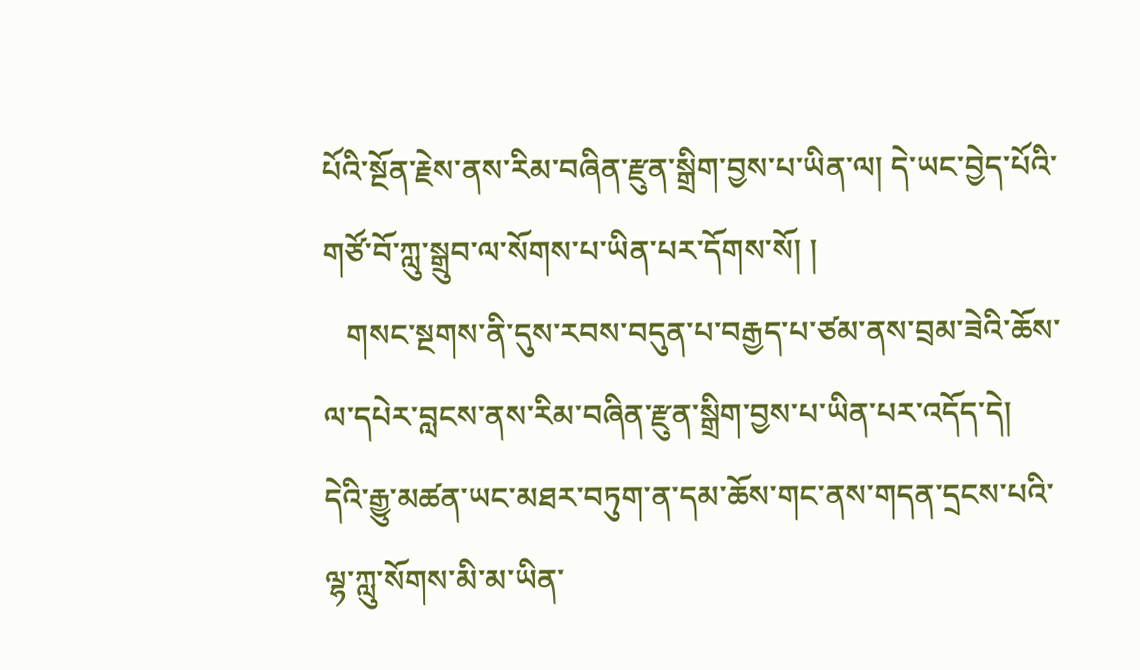པོའི་སྔོན་རྗེས་ནས་རིམ་བཞིན་རྫུན་སྒྲིག་བྱས་པ་ཡིན་ལ། དེ་ཡང་བྱེད་པོའི་གཙོ་བོ་ཀླུ་སྒྲུབ་ལ་སོགས་པ་ཡིན་པར་དོགས་སོ། །
   གསང་སྔགས་ནི་དུས་རབས་བདུན་པ་བརྒྱད་པ་ཙམ་ནས་བྲམ་ཟེའི་ཆོས་ལ་དཔེར་བླངས་ནས་རིམ་བཞིན་རྫུན་སྒྲིག་བྱས་པ་ཡིན་པར་འདོད་དེ། དེའི་རྒྱུ་མཚན་ཡང་མཐར་བཏུག་ན་དམ་ཆོས་གང་ནས་གདན་དྲངས་པའི་ལྷ་ཀླུ་སོགས་མི་མ་ཡིན་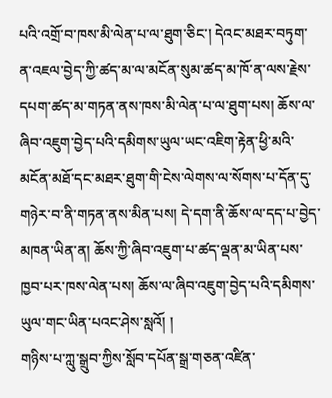པའི་འགྲོ་བ་ཁས་མི་ལེན་པ་ལ་ཐུག་ཅིང་། དེའང་མཐར་བཏུག་ན་འཇལ་བྱེད་ཀྱི་ཚད་མ་ལ་མངོན་སུམ་ཚད་མ་ཁོ་ན་ལས་རྗེས་དཔག་ཚད་མ་གཏན་ནས་ཁས་མི་ལེན་པ་ལ་ཐུག་པས། ཆོས་ལ་ཞིབ་འཇུག་བྱེད་པའི་དམིགས་ཡུལ་ཡང་འཇིག་རྟེན་ཕྱི་མའི་མངོན་མཐོ་དང་མཐར་ཐུག་གི་ངེས་ལེགས་ལ་སོགས་པ་དོན་དུ་གཉེར་བ་ནི་གཏན་ནས་མིན་པས། དེ་དག་ནི་ཆོས་ལ་དད་པ་བྱེད་མཁན་ཡིན་ན། ཆོས་ཀྱི་ཞིབ་འཇུག་པ་ཚད་ལྡན་མ་ཡིན་པས་ཁྱབ་པར་ཁས་ལེན་པས། ཆོས་ལ་ཞིབ་འཇུག་བྱེད་པའི་དམིགས་ཡུལ་གང་ཡིན་པའང་ཤེས་སླའོ། །
གཉིས་པ་ཀླུ་སྒྲུབ་ཀྱིས་སློབ་དཔོན་སྒྲ་གཅན་འཛིན་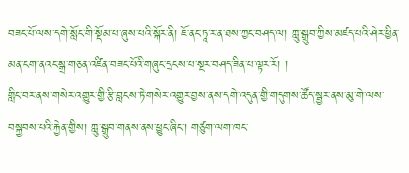བཟང་པོ་ལས་དགེ་སློང་གི་སྡོམ་པ་ཞུས་པའི་སྐོར་ནི། ཇོ་ནང་ཏཱ་ར་ན་ཐས་ཀྱང་བཤད་ལ། ཀླུ་སྒྲུབ་ཀྱིས་མཛད་པའི་ཤེར་ཕྱིན་མན་ངག་ནའང་སྒྲ་གཅན་འཛིན་བཟང་པོའི་གཞུང་དྲངས་པ་སྔར་བཤད་ཟིན་པ་ལྟར་རོ། །
གླིང་བར་ནས་གསེར་འགྱུར་གྱི་རྩི་བླངས་ཏེ་གསེར་འགྱུར་བྱས་ནས་དགེ་འདུན་གྱི་གདུགས་ཚོད་སྦྱར་ནས་མུ་གེ་ལས་བསྐྱབས་པའི་རྐྱེན་གྱིས། ཀླུ་སྒྲུབ་གནས་ནས་ཕྱུང་ཞིང་། གཙུག་ལག་ཁང་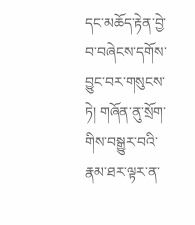དང་མཆོད་རྟེན་བྱེ་བ་བཞེངས་དགོས་བྱུང་བར་གསུངས་ཏེ། གཞོན་ནུ་སྲོག་གིས་བསྒྱུར་བའི་རྣམ་ཐར་ལྟར་ན་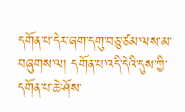དགོན་པ་དེར་ཞག་དགུ་བཅུ་ཙམ་ལས་མ་བཞུགས་ལ། དགོན་པ་འདི་དེའི་དུས་ཀྱི་དགོན་པ་ཆེ་ཤོས་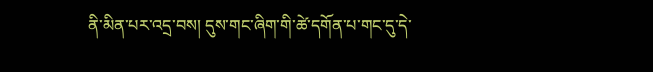ནི་མིན་པར་འདྲ་བས། དུས་གང་ཞིག་གི་ཚེ་དགོན་པ་གང་དུ་དེ་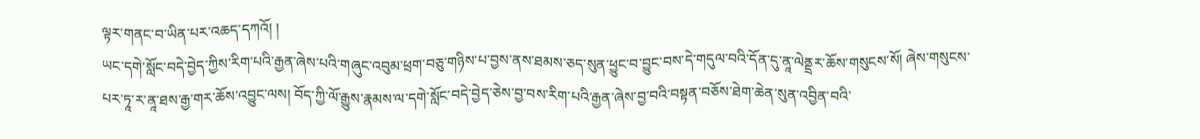ལྟར་གནང་བ་ཡིན་པར་འཆད་དཀའོ། །
ཡང་དགེ་སློང་བདེ་བྱེད་ཀྱིས་རིག་པའི་རྒྱན་ཞེས་པའི་གཞུང་འབུམ་ཕྲག་བཅུ་གཉིས་པ་བྱས་ནས་ཐམས་ཅད་སུན་ཕྱུང་བ་བྱུང་བས་དེ་གདུལ་བའི་དོན་དུ་ནཱ་ལེནྡྲར་ཆོས་གསུངས་སོ། ཞེས་གསུངས་པར་ཏཱ་ར་ནཱ་ཐས་རྒྱ་གར་ཆོས་འབྱུང་ལས། བོད་ཀྱི་ལོ་རྒྱུས་རྣམས་ལ་དགེ་སློང་བདེ་བྱེད་ཅེས་བྱ་བས་རིག་པའི་རྒྱན་ཞེས་བྱ་བའི་བསྟན་བཅོས་ཐེག་ཆེན་སུན་འབྱིན་བའི་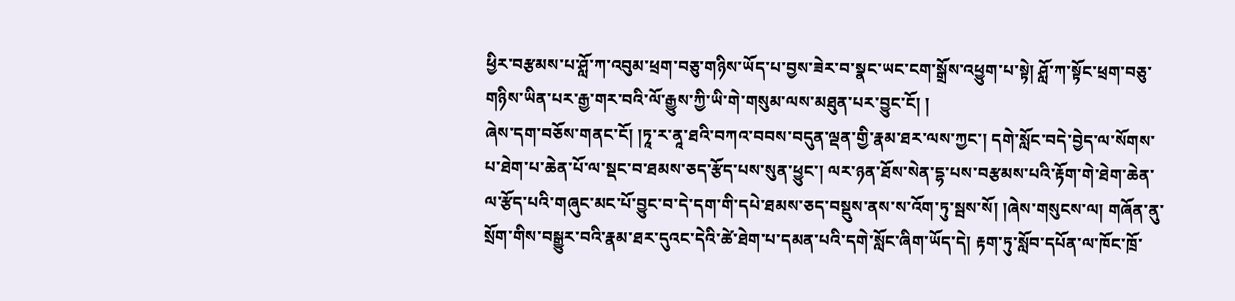ཕྱིར་བརྩམས་པ་ཤློ་ཀ་འབུམ་ཕྲག་བཅུ་གཉིས་ཡོད་པ་བྱས་ཟེར་བ་སྣང་ཡང་ངག་སྒྲོས་འཕྱུག་པ་སྟེ། ཤློ་ཀ་སྟོང་ཕྲག་བཅུ་གཉིས་ཡིན་པར་རྒྱ་གར་བའི་ལོ་རྒྱུས་ཀྱི་ཡི་གེ་གསུམ་ལས་མཐུན་པར་བྱུང་ངོ། །
ཞེས་དག་བཅོས་གནང་ངོ། །ཏཱ་ར་ནཱ་ཐའི་བཀའ་བབས་བདུན་ལྡན་གྱི་རྣམ་ཐར་ལས་ཀྱང་། དགེ་སློང་བདེ་བྱེད་ལ་སོགས་པ་ཐེག་པ་ཆེན་པོ་ལ་སྡང་བ་ཐམས་ཅད་རྩོད་པས་སུན་ཕྱུང་། ལར་ཉན་ཐོས་སེན་དྷ་པས་བརྩམས་པའི་རྟོག་གེ་ཐེག་ཆེན་ལ་རྩོད་པའི་གཞུང་མང་པོ་བྱུང་བ་དེ་དག་གི་དཔེ་ཐམས་ཅད་བསྡུས་ནས་ས་འོག་ཏུ་སྦས་སོ། །ཞེས་གསུངས་ལ། གཞོན་ནུ་སྲོག་གིས་བསྒྱུར་བའི་རྣམ་ཐར་དུའང་དེའི་ཚེ་ཐེག་པ་དམན་པའི་དགེ་སློང་ཞིག་ཡོད་དེ། རྟག་ཏུ་སློབ་དཔོན་ལ་ཁོང་ཁྲོ་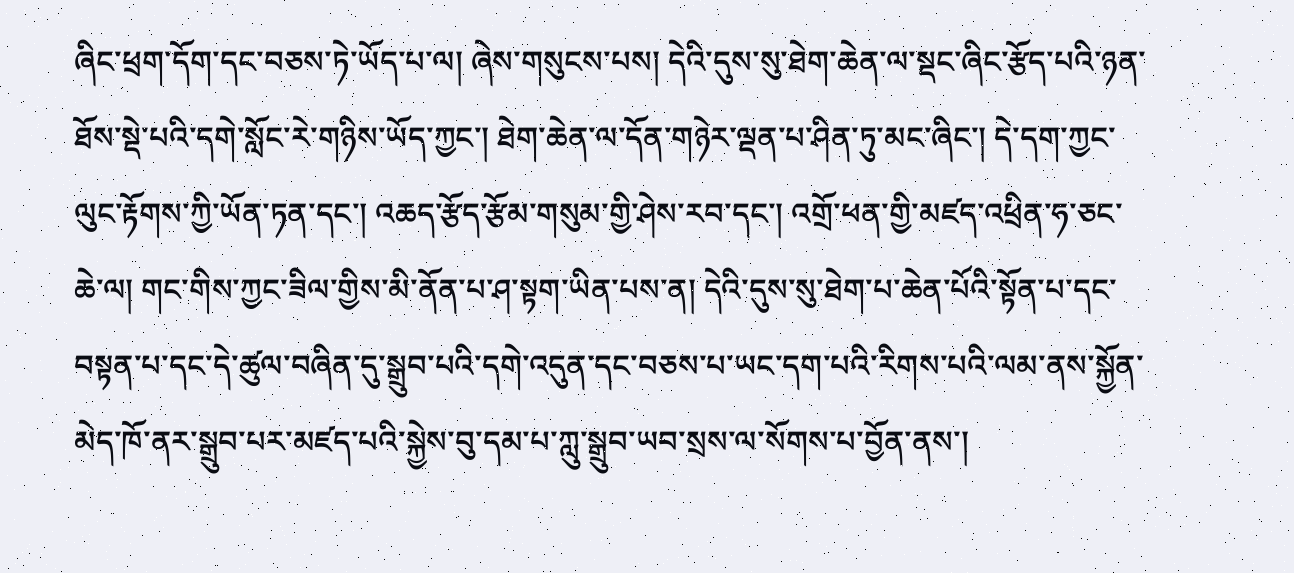ཞིང་ཕྲག་དོག་དང་བཅས་ཏེ་ཡོད་པ་ལ། ཞེས་གསུངས་པས། དེའི་དུས་སུ་ཐེག་ཆེན་ལ་སྡང་ཞིང་རྩོད་པའི་ཉན་ཐོས་སྡེ་པའི་དགེ་སློང་རེ་གཉིས་ཡོད་ཀྱང་། ཐེག་ཆེན་ལ་དོན་གཉེར་ལྡན་པ་ཤིན་ཏུ་མང་ཞིང་། དེ་དག་ཀྱང་ལུང་རྟོགས་ཀྱི་ཡོན་ཏན་དང་། འཆད་རྩོད་རྩོམ་གསུམ་གྱི་ཤེས་རབ་དང་། འགྲོ་ཕན་གྱི་མཛད་འཕྲིན་ཧ་ཅང་ཆེ་ལ། གང་གིས་ཀྱང་ཟིལ་གྱིས་མི་ནོན་པ་ཤ་སྟག་ཡིན་པས་ན། དེའི་དུས་སུ་ཐེག་པ་ཆེན་པོའི་སྟོན་པ་དང་བསྟན་པ་དང་དེ་ཚུལ་བཞིན་དུ་སྒྲུབ་པའི་དགེ་འདུན་དང་བཅས་པ་ཡང་དག་པའི་རིགས་པའི་ལམ་ནས་སྐྱོན་མེད་ཁོ་ནར་སྒྲུབ་པར་མཛད་པའི་སྐྱེས་བུ་དམ་པ་ཀླུ་སྒྲུབ་ཡབ་སྲས་ལ་སོགས་པ་བྱོན་ནས་།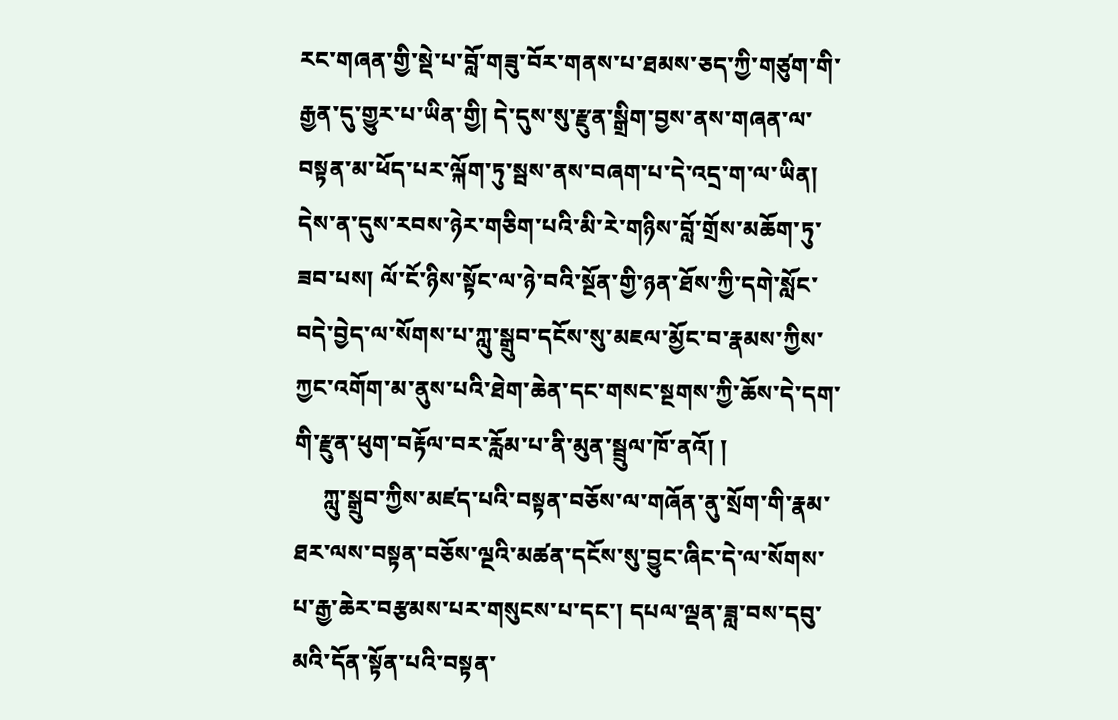རང་གཞན་གྱི་སྡེ་པ་བློ་གཟུ་བོར་གནས་པ་ཐམས་ཅད་ཀྱི་གཙུག་གི་རྒྱན་དུ་གྱུར་པ་ཡིན་གྱི། དེ་དུས་སུ་རྫུན་སྒྲིག་བྱས་ནས་གཞན་ལ་བསྟན་མ་ཕོད་པར་ལྐོག་ཏུ་སྦས་ནས་བཞག་པ་དེ་འདྲ་ག་ལ་ཡིན། དེས་ན་དུས་རབས་ཉེར་གཅིག་པའི་མི་རེ་གཉིས་བློ་གྲོས་མཆོག་ཏུ་ཟབ་པས། ལོ་ངོ་ཉིས་སྟོང་ལ་ཉེ་བའི་སྔོན་གྱི་ཉན་ཐོས་ཀྱི་དགེ་སློང་བདེ་བྱེད་ལ་སོགས་པ་ཀླུ་སྒྲུབ་དངོས་སུ་མཇལ་མྱོང་བ་རྣམས་ཀྱིས་ཀྱང་འགོག་མ་ནུས་པའི་ཐེག་ཆེན་དང་གསང་སྔགས་ཀྱི་ཆོས་དེ་དག་གི་རྫུན་ཕུག་བརྟོལ་བར་རློམ་པ་ནི་མུན་སྦྲུལ་ཁོ་ནའོ། །
     ཀླུ་སྒྲུབ་ཀྱིས་མཛད་པའི་བསྟན་བཅོས་ལ་གཞོན་ནུ་སྲོག་གི་རྣམ་ཐར་ལས་བསྟན་བཅོས་ལྔའི་མཚན་དངོས་སུ་བྱུང་ཞིང་དེ་ལ་སོགས་པ་རྒྱ་ཆེར་བརྩམས་པར་གསུངས་པ་དང་། དཔལ་ལྡན་ཟླ་བས་དབུ་མའི་དོན་སྟོན་པའི་བསྟན་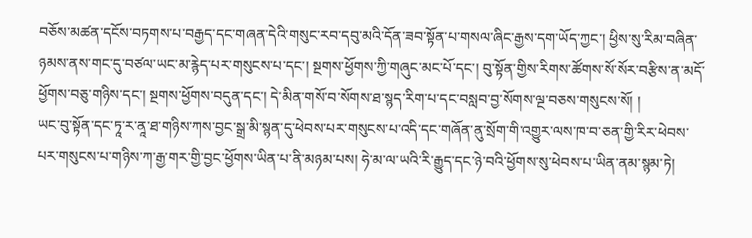བཅོས་མཚན་དངོས་བཏགས་པ་བརྒྱད་དང་གཞན་དེའི་གསུང་རབ་དབུ་མའི་དོན་ཟབ་སྟོན་པ་གསལ་ཞིང་རྒྱས་དག་ཡོད་ཀྱང་། ཕྱིས་སུ་རིམ་བཞིན་ཉམས་ནས་གང་དུ་བཙལ་ཡང་མ་རྙེད་པར་གསུངས་པ་དང་། སྔགས་ཕྱོགས་ཀྱི་གཞུང་མང་པོ་དང་། བུ་སྟོན་གྱིས་རིགས་ཚོགས་སོ་སོར་བརྩིས་ན་མདོ་ཕྱོགས་བཅུ་གཉིས་དང་། སྔགས་ཕྱོགས་བདུན་དང་། དེ་མིན་གསོ་བ་སོགས་ཐ་སྙད་རིག་པ་དང་བསླབ་བྱ་སོགས་ལྔ་བཅས་གསུངས་སོ། །
ཡང་བུ་སྟོན་དང་ཏཱ་ར་ནཱ་ཐ་གཉིས་ཀས་བྱང་སྒྲ་མི་སྙན་དུ་ཕེབས་པར་གསུངས་པ་འདི་དང་གཞོན་ནུ་སྲོག་གི་འགྱུར་ལས་ཁ་བ་ཅན་གྱི་རིར་ཕེབས་པར་གསུངས་པ་གཉིས་ཀ་རྒྱ་གར་གྱི་བྱང་ཕྱོགས་ཡིན་པ་ནི་མཉམ་པས། ཧེ་མ་ལ་ཡའི་རི་རྒྱུད་དང་ཉེ་བའི་ཕྱོགས་སུ་ཕེབས་པ་ཡིན་ནམ་སྙམ་ཏེ།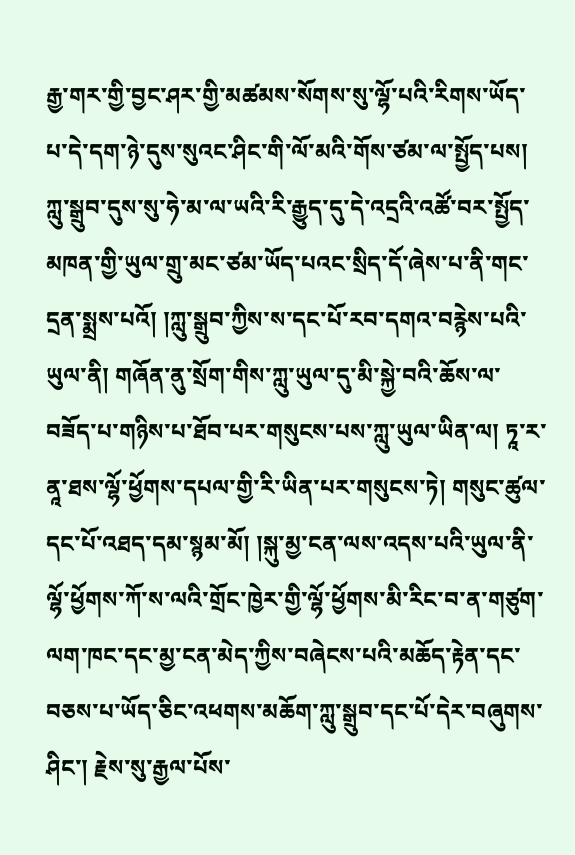རྒྱ་གར་གྱི་བྱང་ཤར་གྱི་མཚམས་སོགས་སུ་ལྷོ་པའི་རིགས་ཡོད་པ་དེ་དག་ཉེ་དུས་སུའང་ཤིང་གི་ལོ་མའི་གོས་ཙམ་ལ་སྤྱོད་པས། ཀླུ་སྒྲུབ་དུས་སུ་ཧེ་མ་ལ་ཡའི་རི་རྒྱུད་དུ་དེ་འདྲའི་འཚོ་བར་སྤྱོད་མཁན་གྱི་ཡུལ་གྲུ་མང་ཙམ་ཡོད་པའང་སྲིད་དོ་ཞེས་པ་ནི་གང་དྲན་སྨྲས་པའོ། །ཀླུ་སྒྲུབ་ཀྱིས་ས་དང་པོ་རབ་དགའ་བརྙེས་པའི་ཡུལ་ནི། གཞོན་ནུ་སྲོག་གིས་ཀླུ་ཡུལ་དུ་མི་སྐྱེ་བའི་ཆོས་ལ་བཟོད་པ་གཉིས་པ་ཐོབ་པར་གསུངས་པས་ཀླུ་ཡུལ་ཡིན་ལ། ཏཱ་ར་ནཱ་ཐས་ལྷོ་ཕྱོགས་དཔལ་གྱི་རི་ཡིན་པར་གསུངས་ཏེ། གསུང་ཚུལ་དང་པོ་འཐད་དམ་སྙམ་མོ། །སྐུ་མྱ་ངན་ལས་འདས་པའི་ཡུལ་ནི་ལྷོ་ཕྱོགས་ཀོ་ས་ལའི་གྲོང་ཁྱེར་གྱི་ལྷོ་ཕྱོགས་མི་རིང་བ་ན་གཙུག་ལག་ཁང་དང་མྱ་ངན་མེད་ཀྱིས་བཞེངས་པའི་མཆོད་རྟེན་དང་བཅས་པ་ཡོད་ཅིང་འཕགས་མཆོག་ཀླུ་སྒྲུབ་དང་པོ་དེར་བཞུགས་ཤིང་། རྗེས་སུ་རྒྱལ་པོས་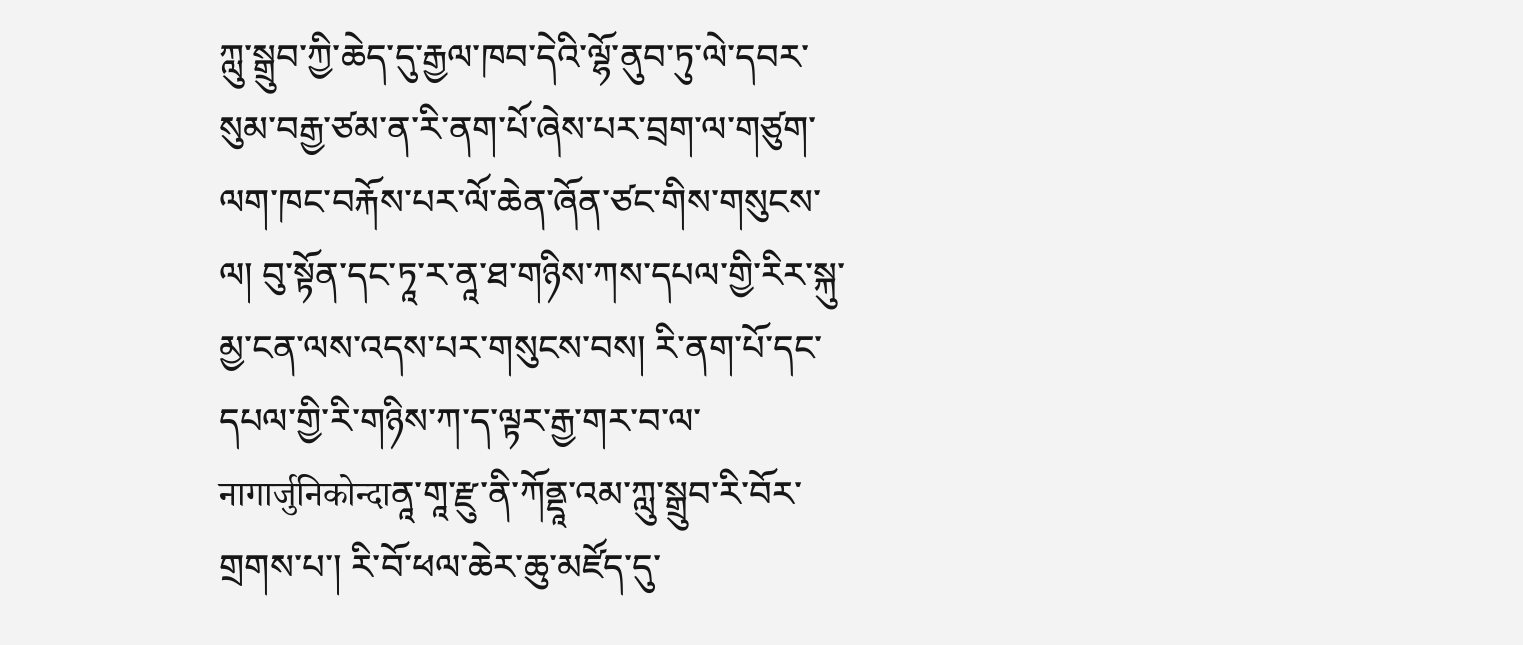ཀླུ་སྒྲུབ་ཀྱི་ཆེད་དུ་རྒྱལ་ཁབ་དེའི་ལྷོ་ནུབ་ཏུ་ལེ་དབར་སུམ་བརྒྱ་ཙམ་ན་རི་ནག་པོ་ཞེས་པར་བྲག་ལ་གཙུག་ལག་ཁང་བརྐོས་པར་ལོ་ཆེན་ཞོན་ཙང་གིས་གསུངས་ལ། བུ་སྟོན་དང་ཏཱ་ར་ནཱ་ཐ་གཉིས་ཀས་དཔལ་གྱི་རིར་སྐུ་མྱ་ངན་ལས་འདས་པར་གསུངས་བས། རི་ནག་པོ་དང་དཔལ་གྱི་རི་གཉིས་ཀ་ད་ལྟར་རྒྱ་གར་བ་ལ་नागार्जुनिकोन्दाནཱ་གཱ་རྫུ་ནི་ཀོནྡཱ་འམ་ཀླུ་སྒྲུབ་རི་བོར་གྲགས་པ་། རི་བོ་ཕལ་ཆེར་ཆུ་མཛོད་དུ་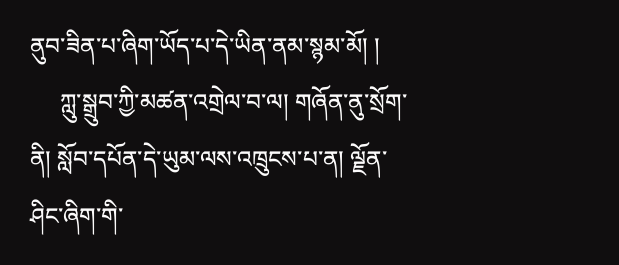ནུབ་ཟིན་པ་ཞིག་ཡོད་པ་དེ་ཡིན་ནམ་སྙམ་མོ། །
     ཀླུ་སྒྲུབ་ཀྱི་མཚན་འགྲེལ་བ་ལ། གཞོན་ནུ་སྲོག་ནི། སློབ་དཔོན་དེ་ཡུམ་ལས་འཁྲུངས་པ་ན། ལྗོན་ཤིང་ཞིག་གི་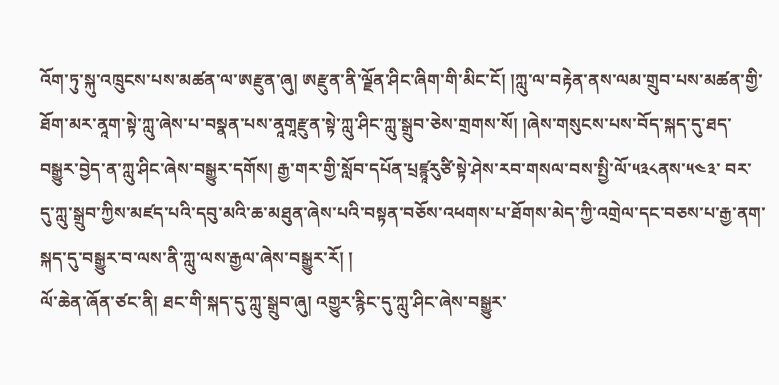འོག་ཏུ་སྐུ་འཁྲུངས་པས་མཚན་ལ་ཨརྫུན་ཞུ། ཨརྫུན་ནི་ལྗོན་ཤིང་ཞིག་གི་མིང་ངོ། །ཀླུ་ལ་བརྟེན་ནས་ལམ་གྲུབ་པས་མཚན་གྱི་ཐོག་མར་ནཱག་སྟེ་ཀླུ་ཞེས་པ་བསྣན་པས་ནཱགཱརྫུན་སྟེ་ཀླུ་ཤིང་ཀླུ་སྒྲུབ་ཅེས་གྲགས་སོ། །ཞེས་གསུངས་པས་བོད་སྐད་དུ་ཐད་བསྒྱུར་བྱེད་ན་ཀླུ་ཤིང་ཞེས་བསྒྱུར་དགོས། རྒྱ་གར་གྱི་སློབ་དཔོན་པྲཛྙཱརུཙི་སྟེ་ཤེས་རབ་གསལ་བས་སྤྱི་ལོ་༥༣༨ནས་༥༤༣་ བར་དུ་ཀླུ་སྒྲུབ་ཀྱིས་མཛད་པའི་དབུ་མའི་ཆ་མཐུན་ཞེས་པའི་བསྟན་བཅོས་འཕགས་པ་ཐོགས་མེད་ཀྱི་འགྲེལ་དང་བཅས་པ་རྒྱ་ནག་སྐད་དུ་བསྒྱུར་བ་ལས་ནི་ཀླུ་ལས་རྒྱལ་ཞེས་བསྒྱུར་རོ། །
ལོ་ཆེན་ཞོན་ཙང་ནི། ཐང་གི་སྐད་དུ་ཀླུ་སྒྲུབ་ཞུ། འགྱུར་རྙིང་དུ་ཀླུ་ཤིང་ཞེས་བསྒྱུར་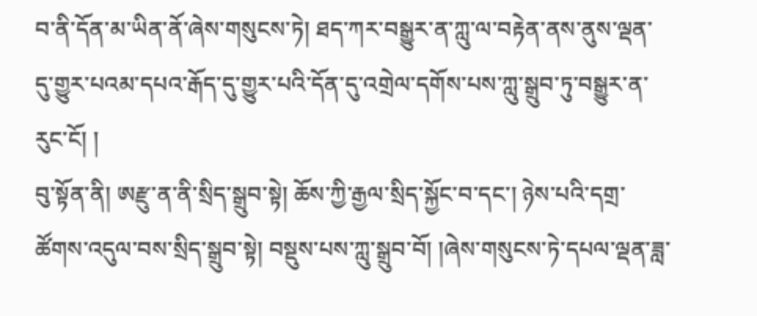བ་ནི་དོན་མ་ཡིན་ནོ་ཞེས་གསུངས་ཏེ། ཐད་ཀར་བསྒྱུར་ན་ཀླུ་ལ་བརྟེན་ནས་ནུས་ལྡན་དུ་གྱུར་པའམ་དཔའ་རྒོད་དུ་གྱུར་པའི་དོན་དུ་འགྲེལ་དགོས་པས་ཀླུ་སྒྲུབ་ཏུ་བསྒྱུར་ན་རུང་ངོ། །
བུ་སྟོན་ནི། ཨརྫུ་ན་ནི་སྲིད་སྒྲུབ་སྟེ། ཆོས་ཀྱི་རྒྱལ་སྲིད་སྐྱོང་བ་དང་། ཉེས་པའི་དགྲ་ཚོགས་འདུལ་བས་སྲིད་སྒྲུབ་སྟེ། བསྡུས་པས་ཀླུ་སྒྲུབ་བོ། །ཞེས་གསུངས་ཏེ་དཔལ་ལྡན་ཟླ་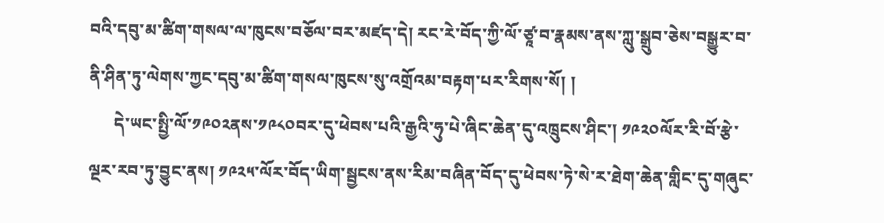བའི་དབུ་མ་ཚིག་གསལ་ལ་ཁུངས་བཅོལ་བར་མཛད་དེ། རང་རེ་བོད་ཀྱི་ལོ་ཙཱ་བ་རྣམས་ནས་ཀླུ་སྒྲུབ་ཅེས་བསྒྱུར་བ་ནི་ཤིན་ཏུ་ལེགས་ཀྱང་དབུ་མ་ཚིག་གསལ་ཁུངས་སུ་འགྲོའམ་བརྟག་པར་རིགས་སོ། །
      དེ་ཡང་སྤྱི་ལོ་༡༩༠༢ནས་༡༩༨༠བར་དུ་ཕེབས་པའི་རྒྱའི་ཧུ་པེ་ཞིང་ཆེན་དུ་འཁྲུངས་ཤིང་། ༡༩༢༠ལོར་རི་བོ་རྩེ་ལྔར་རབ་ཏུ་བྱུང་ནས། ༡༩༢༥་ལོར་བོད་ཡིག་སྦྱངས་ནས་རིམ་བཞིན་བོད་དུ་ཕེབས་ཏེ་སེ་ར་ཐེག་ཆེན་གླིང་དུ་གཞུང་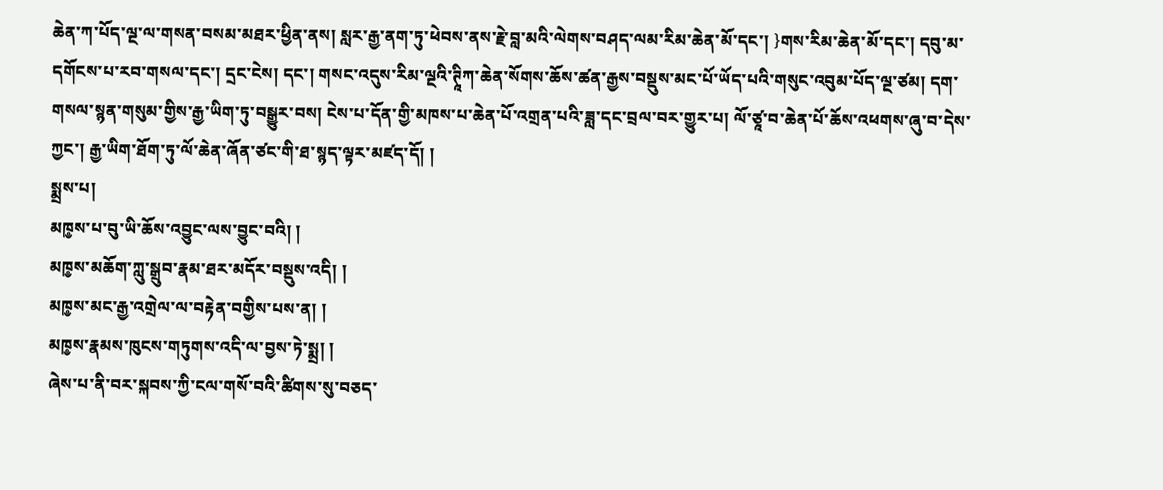ཆེན་ཀ་པོད་ལྔ་ལ་གསན་བསམ་མཐར་ཕྱིན་ནས། སླར་རྒྱ་ནག་ཏུ་ཕེབས་ནས་རྗེ་བླ་མའི་ལེགས་བཤད་ལམ་རིམ་ཆེན་མོ་དང་། }གས་རིམ་ཆེན་མོ་དང་། དབུ་མ་དགོངས་པ་རབ་གསལ་དང་། དྲང་ངེས། དང་། གསང་འདུས་རིམ་ལྔའི་ཊཱིཀ་ཆེན་སོགས་ཆོས་ཚན་རྒྱས་བསྡུས་མང་པོ་ཡོད་པའི་གསུང་འབུམ་པོད་ལྔ་ཙམ། དག་གསལ་སྙན་གསུམ་གྱིས་རྒྱ་ཡིག་ཏུ་བསྒྱུར་བས། ངེས་པ་དོན་གྱི་མཁས་པ་ཆེན་པོ་འགྲན་པའི་ཟླ་དང་བྲལ་བར་གྱུར་པ། ལོ་ཙཱ་བ་ཆེན་པོ་ཆོས་འཕགས་ཞུ་བ་དེས་ཀྱང་། རྒྱ་ཡིག་ཐོག་ཏུ་ལོ་ཆེན་ཞོན་ཙང་གི་ཐ་སྙད་ལྟར་མཛད་དོ། །
སྨྲས་པ།
མཁ༵ས་པ་བུ་ཡི་ཆོས་འབྱུང་ལས་བྱུང་བའི། །
མཁ༵ས་མཆོག་ཀླུ་སྒྲུབ་རྣམ་ཐར་མདོར་བསྡུས་འདི། །
མཁ༵ས་མང་རྒྱ་འགྲེལ་ལ་བརྟེན་བགྱིས་པས་ན། །
མཁ༵ས་རྣམས་ཁུངས་གཏུགས་འདི་ལ་བྱས་ཏེ་སྨྲ། །
ཞེས་པ་ནི་བར་སྐབས་ཀྱི་ངལ་གསོ་བའི་ཚིགས་སུ་བཅད་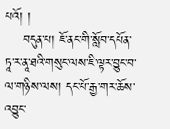པའོ། །
    བདུན་པ། ཇོ་ནང་གི་སློབ་དཔོན་ཏཱ་ར་ནཱ་ཐའི་གསུང་ལས་ཇི་ལྟར་བྱུང་བ་ལ་གཉིས་ལས། དང་པོ་རྒྱ་གར་ཆོས་འབྱུང་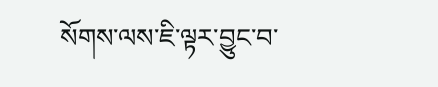སོགས་ལས་ཇི་ལྟར་བྱུང་བ་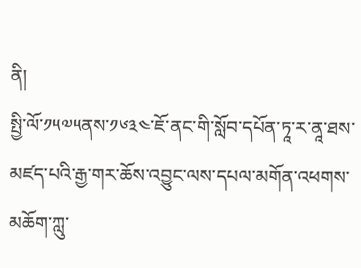ནི།
སྤྱི་ལོ་༡༥༧༥ནས་༡༦༣༤་ཇོ་ནང་གི་སློབ་དཔོན་ཏཱ་ར་ནཱ་ཐས་མཛད་པའི་རྒྱ་གར་ཆོས་འབྱུང་ལས་དཔལ་མགོན་འཕགས་མཆོག་ཀླུ་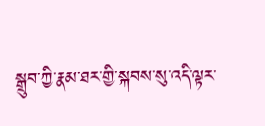སྒྲུབ་ཀྱི་རྣམ་ཐར་གྱི་སྐབས་སུ་འདི་ལྟར་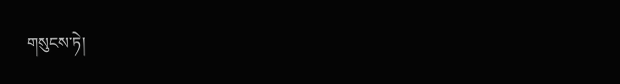གསུངས་ཏེ།